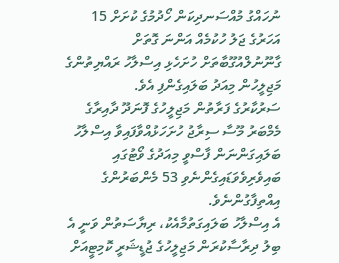ނުހައްގު މުއްސަނދިކަން ހޯދުމުގެ ކުށަށް 15 އަހަރުގެ ޖަލު ހުކުމެއް އަންނަ ގޮތަށް ގާނޫނުލްއުގޫބާތަށް ހުށަހެޅި އިސްލާހު ރައްޔިތުންގެ މަޖިލީހުން މިއަދު ބަލައިގެންފި އެވެ.
ސަރުކާރުގެ ފަރާތުން މަޖިލީހުގެ ފޮނަދޫ ދާއިރާގެ މެމްބަރު މޫސާ ސިރާޖު ހުށަހަޅުއްވާފައިވާ އިސްލާހު ބަލައިގަންނަން ފާސްވީ މިއަދުގެ ވޯޓުގައި ބައިވެރިވެވަޑައިގެންނެވި 53 މެންބަރުންގެ އިއްތިފާގުންނެވެ.
އެ އިސްލާހު ބަލައިގަތުމާއެކު، ރިޔާސަތުން ވަނީ އެ ބިލު ދިރާސާކުރަން މަޖިލީހުގެ ޖުޑީޝަރީ ކޮމިޓީއަށް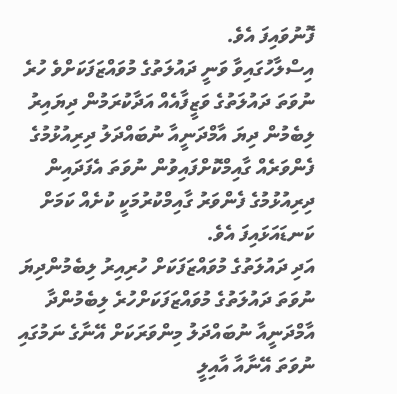ފޮނުވައިފަ އެވެ.
އިސްލާހުގައިވާ ވަނީ ދައުލަތުގެ މުވައްޒަފަކަށްވެ ހުރެ ނުވަތަ ދައުލަތުގެ ވަޒީފާއެއް އަދާކުރަމުން ދިޔައިރު ލިބެމުން ދިޔަ އާމްދަނީއާ ނުބައްދަލު ދިރިއުޅުމުގެ ފެންވަރެއް ގާއިމްކޮށްފައިވުން ނުވަތަ އެފަދައިން ދިރިއުޅުމުގެ ފެންވަރު ގާއިމްކުރުމަކީ ކުށެއް ކަމަށް ކަނޑައަޅައިފަ އެވެ.
އަދި ދައުލަތުގެ މުވައްޒަފަކަށް ހުރިއިރު ލިބެމުންދިޔަ ނުވަތަ ދައުލަތުގެ މުވައްޒަފަކަށްހުރެ ލިބެމުންދާ އާމްދަނީއާ ނުބައްދަލު މިންވަރަކަށް އޭނާގެ ނަމުގައި ނުވަތަ އޭނާއާ އާއިލީ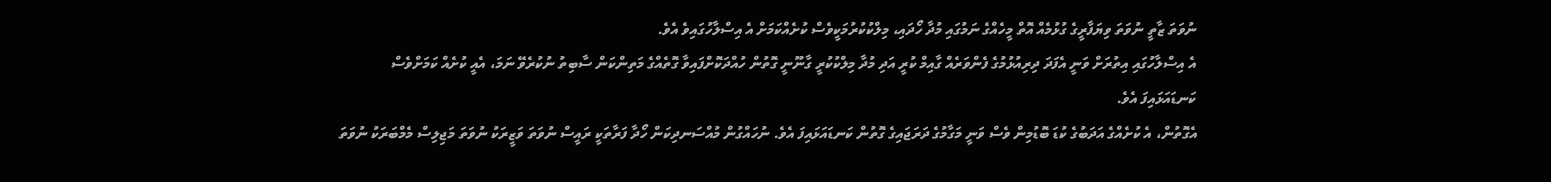ނުވަތަ ޒާތީ ނުވަތަ ވިޔަފާރީގެ ގުޅުމެއް އޮތް މީހެއްގެ ނަމުގައި މުދާ ހޯދައި، މިލްކުކުރުމަކީވެސް ކުށެއްކަމަށް އެ އިސްލާހުގައިވެ އެވެ.
އެ އިސްލާހުގައި އިތުރަށް ވަނީ އެފަދަ ދިރިއުޅުމުގެ ފެންވަރެއް ގާއިމް ކުރީ އަދި މުދާ މިލްކުކުރީ ގާނޫނީ ގޮތުން ހުއްދަކޮށްފައިވާ ގޮތެއްގެ މަތިންކަން ސާބިތު ނުކުރެވޭ ނަމަ، އެއީ ކުށެއް ކަމަށްވެސް ކަނޑައަޅައިފަ އެވެ.
އެގޮތުން، އެ ކުށެއްގެ އަދަބުގެ ކުޑަ ބޮޑުމިން ވެސް ވަނީ މަގާމުގެ ދަރަޖައިގެ ގޮތުން ކަނޑައަޅައިފަ އެވެ. ނުހައްގުން މުއްސަނދިކަން ހޯދާ ފަރާތަކީ ރައީސް ނުވަތަ ވަޒީރަކު ނުވަތަ މަޖިލިސް މެމްބަރަކު ނުވަތަ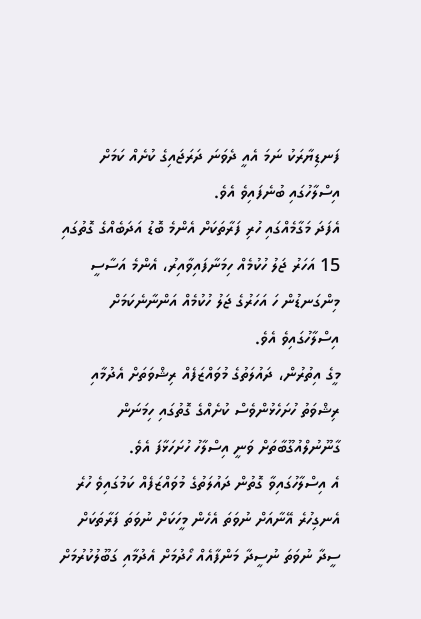ފަނޑިޔާރަކު ނަމަ އެއީ ދެވަނަ ދަރަޖައިގެ ކުށެއް ކަމަށް އިސްލާހުގައި ބުނެފައިވެ އެވެ.
އެފަދަ މަގާމެއްގައި ހުރި ފަރާތަކަށް އެންމެ ބޮޑު އަދަބެއްގެ ގޮތުގައި 15 އަހަރު ޖަލު ހުކުމެއް ހިމަނާފައިވާއިރު، އެންމެ އަސާސީ މިންގަނޑުން ހަ އަހަރުގެ ޖަލު ހުކުމެއް އަންނާނެކަމަށް އިސްލާހުގައިވެ އެވެ.
މީގެ އިތުރުން، ދައުލަތުގެ މުވައްޒަފެއް ރިޝްވަތަށް އެދުމާއި ރިޝްވަތު ހުށަހެޅުންވެސް ކުށެއްގެ ގޮތުގައި ހިމަނަން ގާނޫނުލްއުގޫބާތަށް ވަނީ އިސްލާހު ހުށަހަޅާފަ އެވެ.
އެ އިސްލާހުގައިވާ ގޮތުން ދައުލަތުގެ މުވައްޒަފެއް ކަމުގައިވެ ހުރެ އެނގިހުރެ އޭނާއަށް ނުވަތަ އެހެން މީހަކަށް ނުވަތަ ފަރާތަކަށް ސީދާ ނުވަތަ ނުސީދާ މަންފާއެއް ހޯދުމަށް އެދުމާއި ގަބޫލުކުރުމަށް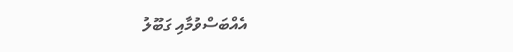އެއްބަސްވުމާއި ގަބޫލު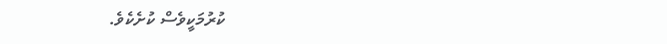ކުރުމަކީވެސް ކުށެކެވެ.